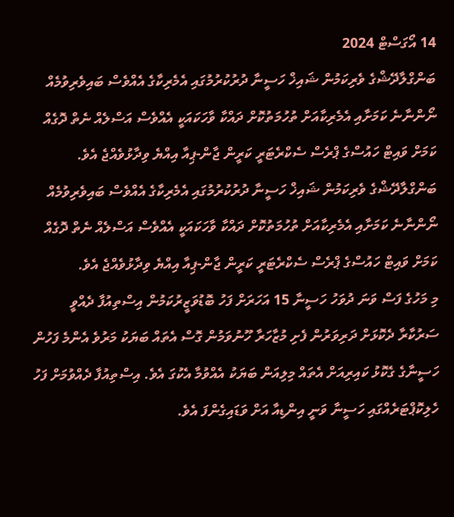14 އޯގަސްޓް 2024
ބަންގްލާދޭޝްގެ ވެރިކަމުން ޝައިޚް ހަސީނާ ދުރުކުރުމުގައި އެމެރިކާގެ އެއްވެސް ބައިވެރިވުމެއް ނޯންނާނެ ކަމަށާއި އެމެރިކާއަށް ތުހުމަތުކޮށް ދައްކާ ވާހަކައަކީ އެއްވެސް އަސްލެއް ނެތް ދޮގެއް ކަމަށް ވައިޓް ހައުސްގެ ޕްރެސް ސެކްރެޓަރީ ކަރީން ޖާން-ޕިއާ އިއްޔެ ވިދާޅުވެއްޖެ އެވެ.
ބަންގްލާދޭޝްގެ ވެރިކަމުން ޝައިޚް ހަސީނާ ދުރުކުރުމުގައި އެމެރިކާގެ އެއްވެސް ބައިވެރިވުމެއް ނޯންނާނެ ކަމަށާއި އެމެރިކާއަށް ތުހުމަތުކޮށް ދައްކާ ވާހަކައަކީ އެއްވެސް އަސްލެއް ނެތް ދޮގެއް ކަމަށް ވައިޓް ހައުސްގެ ޕްރެސް ސެކްރެޓަރީ ކަރީން ޖާން-ޕިއާ އިއްޔެ ވިދާޅުވެއްޖެ އެވެ.
މި މަހުގެ ފަސް ވަނަ ދުވަހު ހަސީނާ 15 އަހަރަށް ފަހު ބޮޑުވަޒީރުކަމުން އިސްތިއުފާ ދެއްވީ ސަރުކާރާ ދެކޮޅަށް ދަރިވަރުން ފެށި މުޒާހަރާ ހޫނުވަމުން ގޮސް އެތައް ބަޔަކު މަރުވެ އެންމެ ފަހުން ހަސީނާގެ ގެކޮޅު ކައިރިއަށް އެތައް މިލިއަން ބަޔަކު އެއްވުމާ އެކުގަ އެވެ. އިސްތިއުފާ ދެއްވުމަށް ފަހު ހެލިކޮޕްޓަރެއްގައި ހަސީނާ ވަނީ އިންޑިއާ އަށް ވަޑައިގެންފަ އެވެ.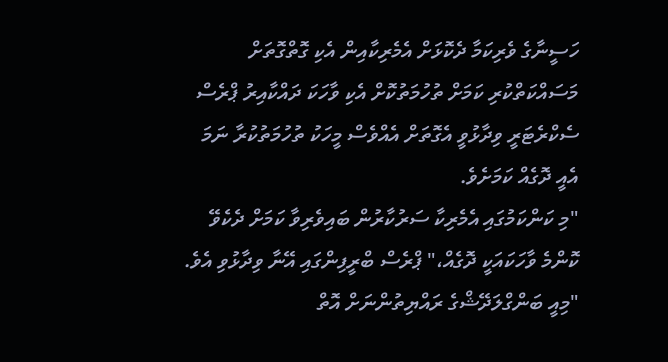ހަސީނާގެ ވެރިކަމާ ދެކޮޅަށް އެމެރިކާއިން އެކި ގޮތްގޮތަށް މަސައްކަތްކުރި ކަމަށް ތުހުމަތުކޮށް އެކި ވާހަކަ ދައްކާއިރު ޕްރެސް ސެކްރެޓަރީ ވިދާޅުވީ އެގޮތަށް އެއްވެސް މީހަކު ތުހުމަތުކުރާ ނަމަ އެއީ ދޮގެއް ކަމަށެވެ.
"މި ކަންކަމުގައި އެމެރިކާ ސަރުކާރުން ބައިވެރިވާ ކަމަށް ދެކެވޭ ކޮންމެ ވާހަކައަކީ ދޮގެއް،" ޕްރެސް ބްރީފިންގައި އޭނާ ވިދާޅުވި އެވެ.
"މިއީ ބަންގްލަދޭޝްގެ ރައްޔިތުންނަށް އޮތް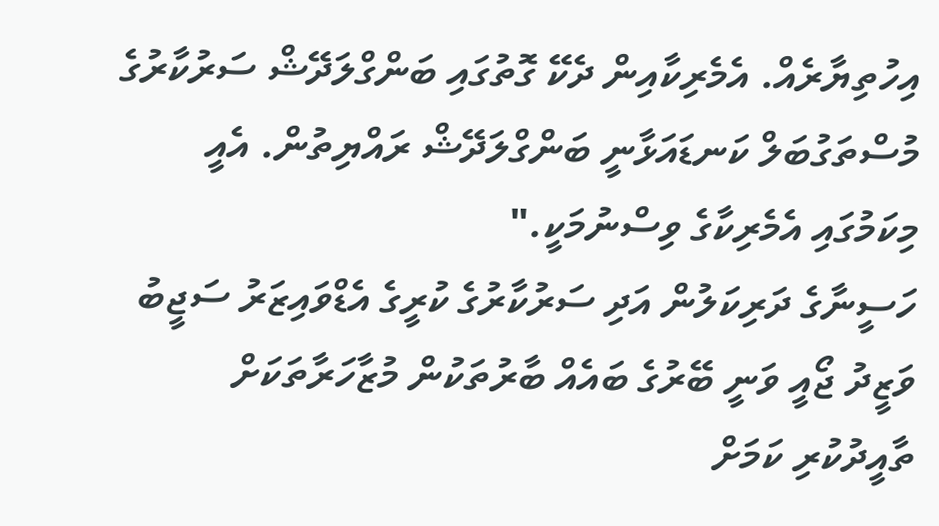އިހުތިޔާރެއް. އެމެރިކާއިން ދެކޭ ގޮތުގައި ބަންގްލަދޭޝް ސަރުކާރުގެ މުސްތަގުބަލް ކަނޑައަޅާނީ ބަންގްލަދޭޝް ރައްޔިތުން. އެއީ މިކަމުގައި އެމެރިކާގެ ވިސްނުމަކީ."
ހަސީނާގެ ދަރިކަލުން އަދި ސަރުކާރުގެ ކުރީގެ އެޑްވައިޒަރު ސަޖީބު ވަޒީދު ޖޯއީ ވަނީ ބޭރުގެ ބައެއް ބާރުތަކުން މުޒާހަރާތަކަށް ތާއީދުކުރި ކަމަށް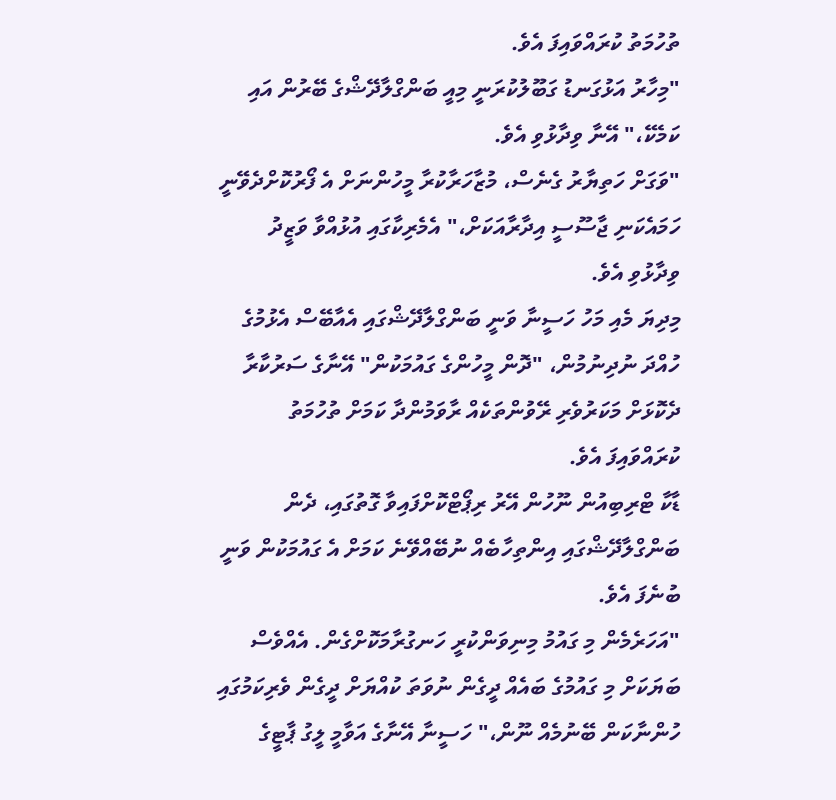ތުހުމަތު ކުރައްވައިފަ އެވެ.
"މިހާރު އަޅުގަނޑު ގަބޫލުކުރަނީ މިއީ ބަންގްލާދޭޝްގެ ބޭރުން އައި ކަމެކޭ،" އޭނާ ވިދާޅުވި އެވެ.
"ވަގަށް ހަތިޔާރު ގެނެސް، މުޒާހަރާކުރާ މީހުންނަށް އެ ފޯރުކޮށްދެވޭނީ ހަމައެކަނި ޖާސޫސީ އިދާރާއަކަށް،" އެމެރިކާގައި އުޅުއްވާ ވަޒީދު ވިދާޅުވި އެވެ.
މިދިޔަ މެއި މަހު ހަސީނާ ވަނީ ބަންގްލާދޭޝްގައި އެއާބޭސް އެޅުމުގެ ހުއްދަ ނުދިނުމުން، "ދޮން މީހުންގެ ގައުމަކުން" އޭނާގެ ސަރުކާރާ ދެކޮޅަށް މަކަރުވެރި ރޭވުންތަކެއް ރާވަމުންދާ ކަމަށް ތުހުމަތު ކުރައްވައިފަ އެވެ.
ޑާކާ ޓްރިބިއުން ނޫހުން އޭރު ރިޕޯޓްކޮށްފައިވާ ގޮތުގައި، ދެން ބަންގްލާދޭޝްގައި އިންތިހާބެއް ނުބޭއްވޭނެ ކަމަށް އެ ގައުމަކުން ވަނީ ބުނެފަ އެވެ.
"އަހަރެމެން މި ގައުމު މިނިވަންކުރީ ހަނގުރާމަކޮށްގެން. އެއްވެސް ބަޔަކަށް މި ގައުމުގެ ބައެއް ދީގެން ނުވަތަ ކުއްޔަށް ދީގެން ވެރިކަމުގައި ހުންނާކަން ބޭނުމެއް ނޫން،" ހަސީނާ އޭނާގެ އަވާމީ ލީގު ޕާޓީގެ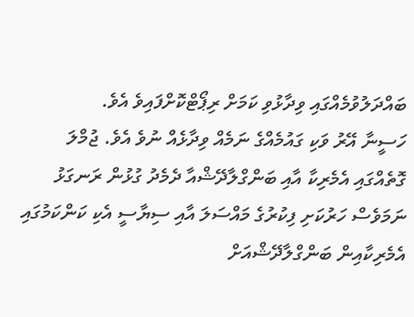ބައްދަލުވުމެއްގައި ވިދާޅުވި ކަމަށް ރިޕޯޓްކޮށްފައިވެ އެވެ.
ހަސީނާ އޭރު ވަކި ގައުމެއްގެ ނަމެއް ވިދާޅެއް ނުވެ އެވެ. ޖުމްލަ ގޮތެއްގައި އެމެރިކާ އާއި ބަންގްލާދޭޝްއާ ދެމެދު ގުޅުން ރަނގަޅު ނަމަވެސް ހަރުކަށި ފިކުރުގެ މައްސަލަ އާއި ސިޔާސީ އެކި ކަންކަމުގައި އެމެރިކާއިން ބަންގްލާދޭޝްއަށް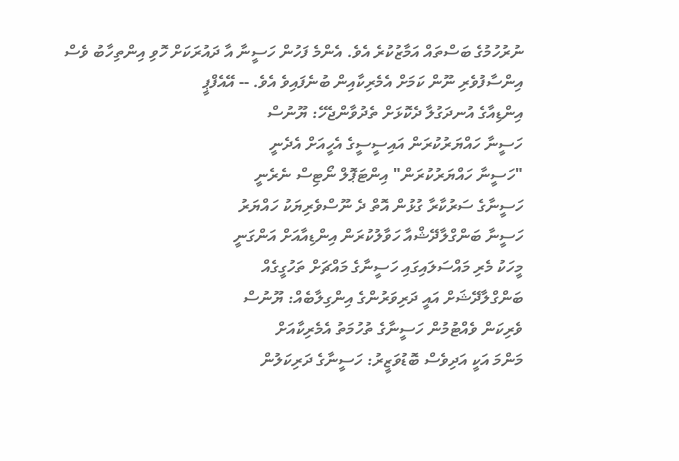ނުރުހުމުގެ ބަސްތައް އަމާޒުކުރެ އެވެ. އެންމެ ފަހުން ހަސީނާ އާ ދައުރަކަށް ހޮވި އިންތިހާބު ވެސް އިންސާފުވެރި ނޫން ކަމަށް އެމެރިކާއިން ބުނެފައިވެ އެވެ. -- އޭއެފްޕީ
އިންޑިއާގެ އުނދަގުލާ ދެކޮޅަށް ތެދުވާންޖެހޭ: ޔޫނުސް
ހަސީނާ ހައްޔަރުކުރަން އައިސީސީގެ އެހީއަށް އެދެނީ
"ހަސީނާ ހައްޔަރުކުރަން" އިންޓަޕޮލް ނޯޓިސް ނެރެނީ
ހަސީނާގެ ސަރުކާރާ ގުޅުން އޮތް ދެ ނޫސްވެރިޔަކު ހައްޔަރު
ހަސީނާ ބަންގްލާދޭޝްއާ ހަވާލުކުރަން އިންޑިއާއަށް އަންގަނީ
މީހަކު މެރި މައްސަލައިގައި ހަސީނާގެ މައްޗަށް ތަހުގީގެއް
ބަންގްލާދޭޝަށް އައީ ދަރިވަރުންގެ އިންގިލާބެއް: ޔޫނުސް
ވެރިކަން ވެއްޓުމުން ހަސީނާގެ ތުހުމަތު އެމެރިކާއަށް
މަންމަ އަކީ އަދިވެސް ބޮޑުވަޒީރު: ހަސީނާގެ ދަރިކަލުން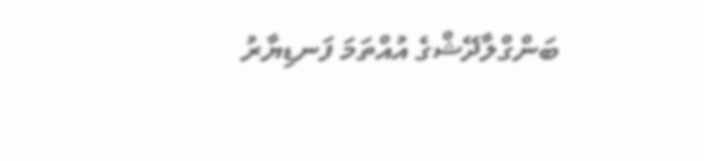ބަންގްލާދޭޝްގެ އުއްތަމަ ފަނޑިޔާރު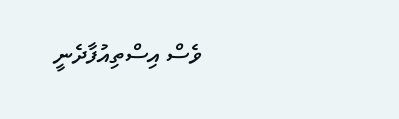ވެސް އިސްތިއުފާދެނީ